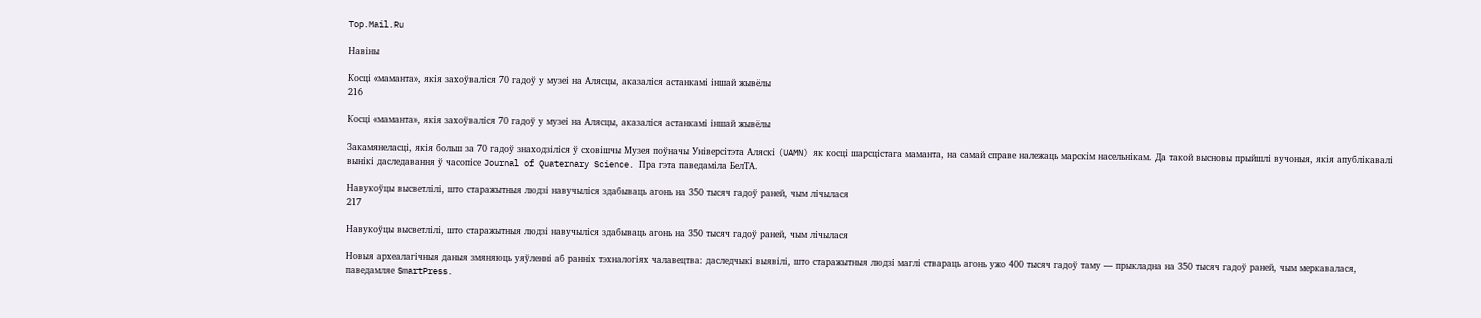Top.Mail.Ru

Навiны

Косці «маманта», якія захоўваліся 70 гадоў у музеі на Алясцы, аказаліся астанкамі іншай жывёлы
216

Косці «маманта», якія захоўваліся 70 гадоў у музеі на Алясцы, аказаліся астанкамі іншай жывёлы

Закамянеласці, якія больш за 70 гадоў знаходзіліся ў сховішчы Музея поўначы Універсітэта Аляскі (UAMN) як косці шарсцістага маманта, на самай справе належаць марскім насельнікам. Да такой высновы прыйшлі вучоныя, якія апублікавалі вынікі даследавання ў часопісе Journal of Quaternary Science. Пра гэта паведаміла БелТА.

Навукоўцы высветлілі, што старажытныя людзі навучыліся здабываць агонь на 350 тысяч гадоў раней, чым лічылася
217

Навукоўцы высветлілі, што старажытныя людзі навучыліся здабываць агонь на 350 тысяч гадоў раней, чым лічылася

Новыя археалагічныя даныя змяняюць уяўленні аб ранніх тэхналогіях чалавецтва: даследчыкі выявілі, што старажытныя людзі маглі ствараць агонь ужо 400 тысяч гадоў таму — прыкладна на 350 тысяч гадоў раней, чым меркавалася, паведамляе SmartPress.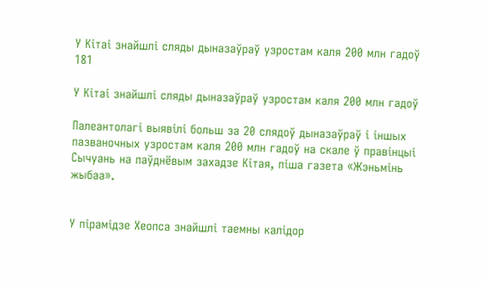У Кітаі знайшлі сляды дыназаўраў узростам каля 200 млн гадоў
181

У Кітаі знайшлі сляды дыназаўраў узростам каля 200 млн гадоў

Палеантолагі выявілі больш за 20 слядоў дыназаўраў і іншых пазваночных узростам каля 200 млн гадоў на скале ў правінцыі Сычуань на паўднёвым захадзе Кітая, піша газета «Жэньмінь жыбаа».


У пірамідзе Хеопса знайшлі таемны калідор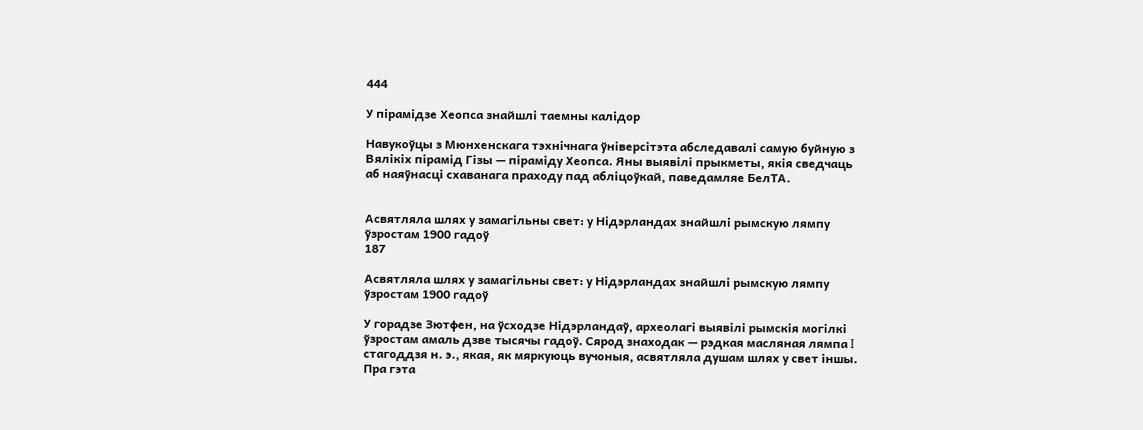444

У пірамідзе Хеопса знайшлі таемны калідор

Навукоўцы з Мюнхенскага тэхнічнага ўніверсітэта абследавалі самую буйную з Вялікіх пірамід Гізы — піраміду Хеопса. Яны выявілі прыкметы, якія сведчаць аб наяўнасці схаванага праходу пад абліцоўкай, паведамляе БелТА.


Асвятляла шлях у замагільны свет: у Нідэрландах знайшлі рымскую лямпу ўзростам 1900 гадоў
187

Асвятляла шлях у замагільны свет: у Нідэрландах знайшлі рымскую лямпу ўзростам 1900 гадоў

У горадзе Зютфен, на ўсходзе Нідэрландаў, археолагі выявілі рымскія могілкі ўзростам амаль дзве тысячы гадоў. Сярод знаходак — рэдкая масляная лямпа I стагоддзя н. э., якая, як мяркуюць вучоныя, асвятляла душам шлях у свет іншы. Пра гэта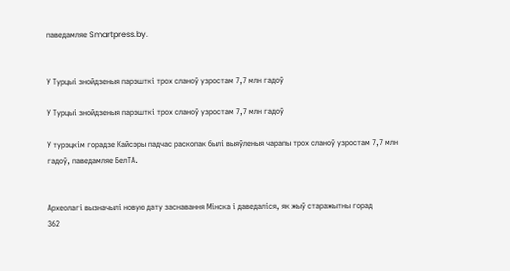паведамляе Smartpress.by.


У Турцыі знойдзеныя парэшткі трох сланоў узростам 7,7 млн гадоў

У Турцыі знойдзеныя парэшткі трох сланоў узростам 7,7 млн гадоў

У турэцкім горадзе Кайсэры падчас раскопак былі выяўленыя чарапы трох сланоў узростам 7,7 млн гадоў, паведамляе БелТА.


Археолагі вызначылі новую дату заснавання Мінска і даведаліся, як жыў старажытны горад
362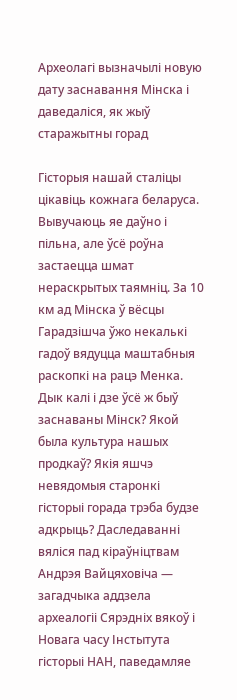Археолагі вызначылі новую дату заснавання Мінска і даведаліся, як жыў старажытны горад

Гісторыя нашай сталіцы цікавіць кожнага беларуса. Вывучаюць яе даўно і пільна, але ўсё роўна застаецца шмат нераскрытых таямніц. За 10 км ад Мінска ў вёсцы Гарадзішча ўжо некалькі гадоў вядуцца маштабныя раскопкі на рацэ Менка. Дык калі і дзе ўсё ж быў заснаваны Мінск? Якой была культура нашых продкаў? Якія яшчэ невядомыя старонкі гісторыі горада трэба будзе адкрыць? Даследаванні вяліся пад кіраўніцтвам Андрэя Вайцяховіча — загадчыка аддзела археалогіі Сярэдніх вякоў і Новага часу Інстытута гісторыі НАН, паведамляе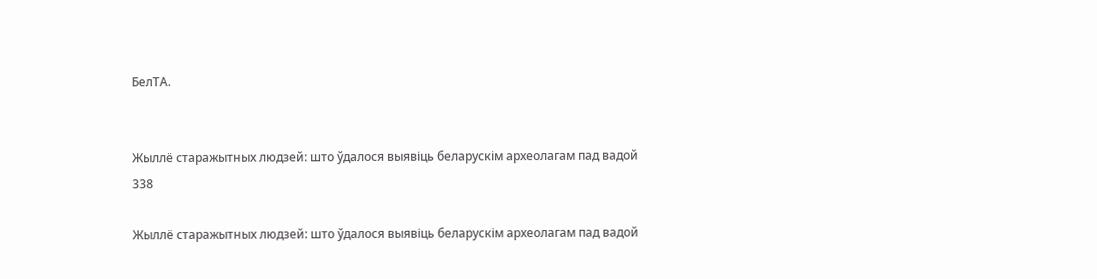БелТА.


Жыллё старажытных людзей: што ўдалося выявіць беларускім археолагам пад вадой
338

Жыллё старажытных людзей: што ўдалося выявіць беларускім археолагам пад вадой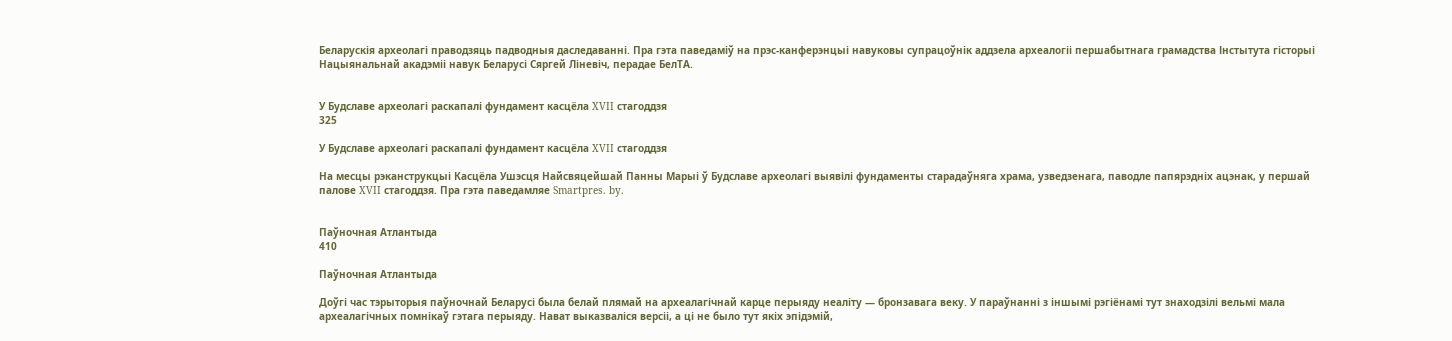Беларускія археолагі праводзяць падводныя даследаванні. Пра гэта паведаміў на прэс-канферэнцыі навуковы супрацоўнік аддзела археалогіі першабытнага грамадства Інстытута гісторыі Нацыянальнай акадэміі навук Беларусі Сяргей Ліневіч, перадае БелТА.


У Будславе археолагі раскапалі фундамент касцёла XVII стагоддзя
325

У Будславе археолагі раскапалі фундамент касцёла XVII стагоддзя

На месцы рэканструкцыі Касцёла Ушэсця Найсвяцейшай Панны Марыі ў Будславе археолагі выявілі фундаменты старадаўняга храма, узведзенага, паводле папярэдніх ацэнак, у першай палове XVII стагоддзя. Пра гэта паведамляе Smartpres. by.


Паўночная Атлантыда
410

Паўночная Атлантыда

Доўгі час тэрыторыя паўночнай Беларусі была белай плямай на археалагічнай карце перыяду неаліту — бронзавага веку. У параўнанні з іншымі рэгіёнамі тут знаходзілі вельмі мала археалагічных помнікаў гэтага перыяду. Нават выказваліся версіі, а ці не было тут якіх эпідэмій,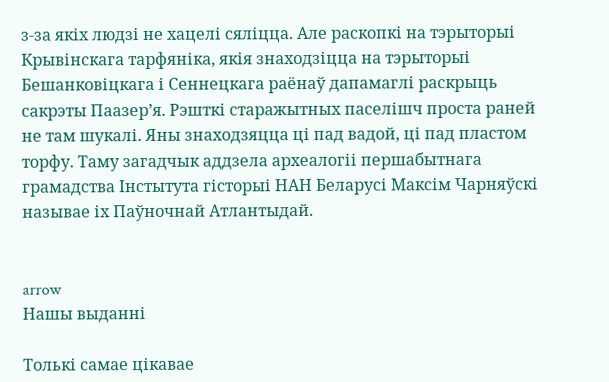з-за якіх людзі не хацелі сяліцца. Але раскопкі на тэрыторыі Крывінскага тарфяніка, якія знаходзіцца на тэрыторыі Бешанковіцкага і Сеннецкага раёнаў дапамаглі раскрыць сакрэты Паазер’я. Рэшткі старажытных паселішч проста раней не там шукалі. Яны знаходзяцца ці пад вадой, ці пад пластом торфу. Таму загадчык аддзела археалогіі першабытнага грамадства Інстытута гісторыі НАН Беларусі Максім Чарняўскі называе іх Паўночнай Атлантыдай.


arrow
Нашы выданні

Толькі самае цікавае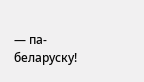— па-беларуску!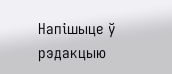Напішыце ў рэдакцыю